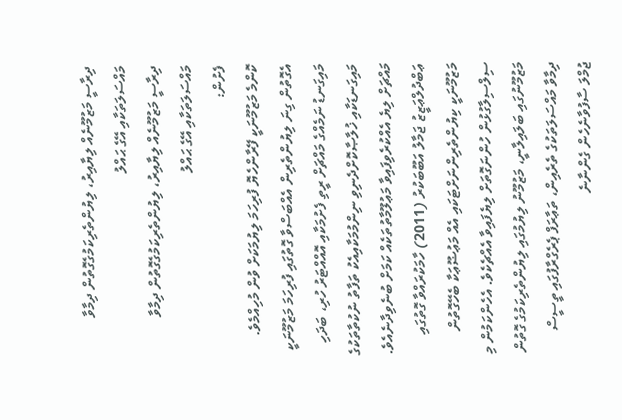ދިރާސީ މަޒުމޫނެއް ލިޔާއިރު، ލިޔުންތެރިކަމުގެގޮތުން ދިމާވާ މައްސަލަތަކާއި އޭގެ ޙައްލު
ދިރާސީ މަޒުމޫނެއް ލިޔާއިރު، ލިޔުންތެރިކަމުގެގޮތުން ދިމާވާ މައްސަލަތަކާއި އޭގެ ޙައްލު
ފެށުން:
ކޮންމެ މަޒުމޫނަކީ ފޭރާންހެޔޮ ފުރިހަމަ ލިޔުމަކަށް ވުން މުހިއްމެވެ. އެގޮތުން ގިނަ ލިޔުންތެރިން އެއްބަސްވާ ގޮތުގައި ފުރިހަމަ މަޒުމޫނަކީ މައިގަނޑު ނަމެއްގެ މައްޗަށް ރީތި ފެށުމަކާއި އޮއްއްޓަރު ހުރި، ބަދަހި މައިގަނޑަކާއި ޚުލާޞާކޮށްދެނިވި ނިންމުމަކާއިއެކު ތަފާތު ނުކުތާތަކުގެ މައްޗަށް ލިޔެ އެއްކުރެވިފައިވާ މަޢުލޫމާތުތަކެއް ކަމަށް ބުނެވިދާނެއެވެ. ޢަބްދުލްޢަޒީޒު ޖަމާލު އަބޫބަކުރު (2011) ހާމަކުރައްވާ ގޮތުގައި މަޒުމޫނަކީ ކިޔުންތެރިންނަށްޓަކައި އެއް މަޢުޟޫޢަކާ ބެހޭގޮތުން ސިލްސިލާގުޅުން ހުންނަގޮތަށް ލިޔެފައިވާ އެއްޗެކެވެ. އެހެންކަމުން މި މަޒުމޫނުގައި ބަލައިލާނީ، މަޒުމޫނު ލިޔުމުގައި ލިޔުންތެރިކަމުގެ ގޮތުން ދިމާވާ މައްސަލަތަކުގެ ތެރެއިން، ތަޢާރަފް ޕެރެގްރާފުގައި ތީސީސް ޖުމްލަ ސާފުވާނެހެން ގެންނާނެ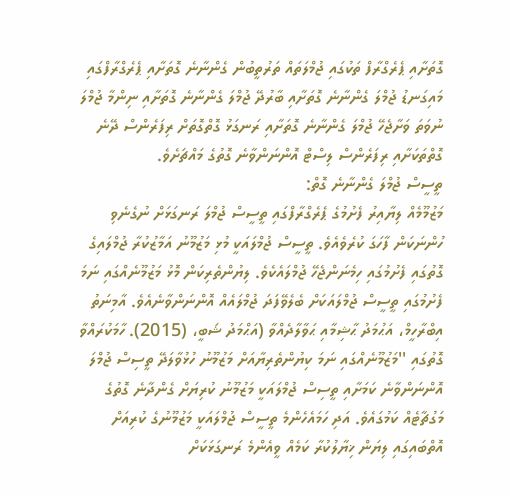ގޮތަށާއި ޕެރެގްރާފް ތަކުގައި ޖުމްލަތައް ތަރުތީބުން ގެންނާނެ ގޮތަށާއި ޕެރެގްރާފްގައި މައިގަނޑު ޖުމްލަ ގެންނާނެ ގޮތަށާއި ބާރުދޭ ޖުމްލަ ގެންނާނެ ގޮތަށާއި ނިންމާ ޖުމްލަ ނުވަތަ ވަށާޖެހޭ ޖުމްލަ ގެންނާނެ ގޮތަށާއި ރަނގަޅު ގޮތްގޮތަށް ރިފަރެންސް ދޭނެ ގޮތްތަކަށާއި ރިފަރެންސް ލިސްޓް އޮންނަންވާނެ ގޮތުގެ މައްޗަށެވެ.
ތީސީސް ޖުމްލަ ގެންނާނެ ގޮތް:
މަޒުމޫމެއް ލިޔާއިރު ފެށުމުގެ ޕެރެގްރާފްގައި ތީސީސް ޖުމްލަ ރަނގަޅަށް ނުގެނެވި ހުންނަކަން ފާހަގަ ކުރެވެއެވެ. ތީސީސް ޖުމްލައަކީ މުޅި މަޒުމޫނު އަމާޒުކުރާ ޖުމްލައިގެ ގޮތުގައި ފެށުމުގައި ހިމެނަންޖެހޭ ޖުމްލައެކެވެ. ލިޔުންތެރިކަން މޮޅު މަޒުމޫނެއްގައި ނަމަ ފެށުމުގައި ތީސީސް ޖުމްލައަކަށް ބެލެވޭފަދަ ޖުމްލައެއް އޮންނަންވާނެއެވެ. އާމިނަތު އިބްރާހީމް، އަޙުމަދު ޙާޝިމާއި ޙަވާލާދެއްވާ (އަޙްމަދު ޝަބީ، (2015). ހާމަކުރައްވާ ގޮތުގައި ''މަޒުމޫނެއްގައި ނަމަ ކިޔުންތެރިޔާއަށް މަޒުމޫނު ހުޅުވާލަދޭ ތީސިސް ޖުމްލަ އޮންނަންވާނެ ކަމަށާއި ތީސިސް ޖުމްލައަކީ މަޒުމޫނު ކުރިޔަށް ގެންދާނެ ގޮތުގެ މަގުޗާޓެއް ކަމުގައެވެ. އަދި ހަމައެހެންމެ ތީސީސް ޖުމްލައަކީ މަޒުމޫނުގެ ކުރިއަށް އޮތްބައިގައި ލިޔަން ޚިޔާލުކުރާ ކަމެއް ވީއެންމެ ރަނގަޅަކަށް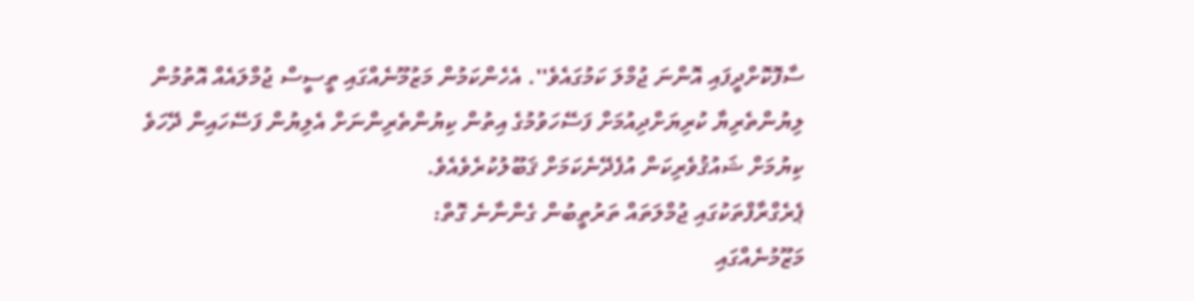ސާފޮކޮށްދީފައި އޮންނަ ޖުމްލަ ކަމުގައެވެ''. އެހެންކަމުން މަޒުމޫނެއްގައި ތީސީސް ޖުމްލައެއް އޮތުމުން ލިޔުންތެރިޔާ ކުރިޔަށްދިއުމަށް ފަސޭހަވުމުގެ އިތުން ކިޔުންތެރިންނަށް އެލިޔުން ފަސޭހައިން ދޭހަވެ ކިޔުމަށް ޝައުޤުވެރިކަން އުފެދޭނެކަމަށް ޤަބޫލުކުރެވެއެވެ.
ޕެރެގްރާފްތަކުގައި ޖުމްލަތައް ތަރުތީބުން ގެންނާނެ ގޮތް:
މަޒޫމުނެއްގައި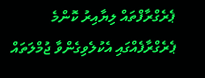ޕެރެގްރާފްތައް ލިޔާއިރު ކޮންމެ ޕެރެގްރާފެއްގައި އެކުލެވިގެންވާ ޖުމްލަތައް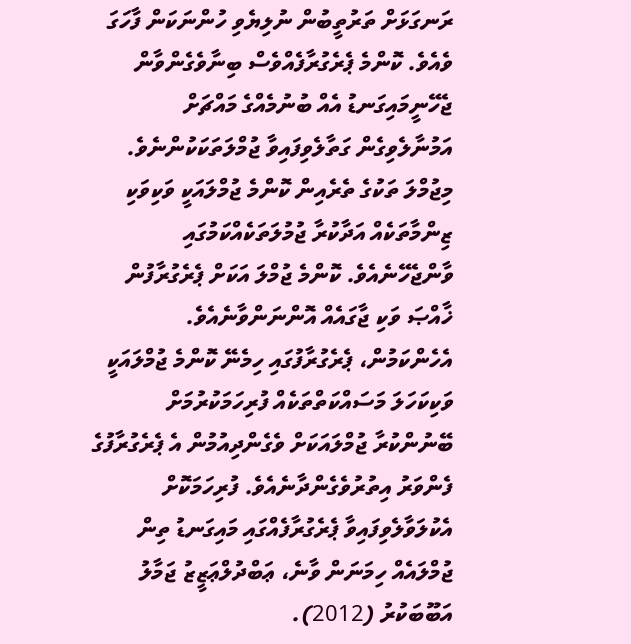ރަނގަޅަށް ތަރުތީބުން ނުލިޔެވި ހުންނަކަން ފާހަގަ ވެއެވެ. ކޮންމެ ޕެރެގުރާފެއްވެސް ބިނާވެގެންވާން ޖެހޭނީމައިގަނޑު އެއް ބުނުމެއްގެ މައްޗަށް އަމުނާލެވިގެން ގަތާލެވިފައިވާ ޖުމްލަތަކަކުންނެވެ. މިޖުމްލަ ތަކުގެ ތެރެއިން ކޮންމެ ޖުމްލައަކީ ވަކިވަކި ޒިންމާތަކެއް އަދާކުރާ ޖުމުލަތަކެއްކަމުގައި ވާންޖެހޭނެއެވެ. ކޮންމެ ޖުމްލަ އަކަށް ޕެރެގުރާފުން ޚާއްޞަ ވަކި ޖާގައެއް އޮންނަންވާނެއެވެ. އެހެންކަމުން، ޕެރެގުރާފުގައި ހިމެނޭ ކޮންމެ ޖުމްލައަކީ ވަކިކަހަލަ މަސައްކަތްތަކެއް ފުރިހަމަކުރުމަށް ބޭނުންކުރާ ޖުމްލައަކަށް ވެގެންދިއުމުން އެ ޕެރެގުރާފުގެ ފެންވަރު އިތުރުވެގެންދާނެއެވެ. ފުރިހަމަކޮށް އެކުލަވާލެވިފައިވާ ޕެރެގުރާފެއްގައި މައިގަނޑު ތިން ޖުމްލައެއް ހިމަނަން ވާނެ، ޢަބްދުލްޢަޒީޒު ޖަމާލު އަބޫބަކުރު (2012).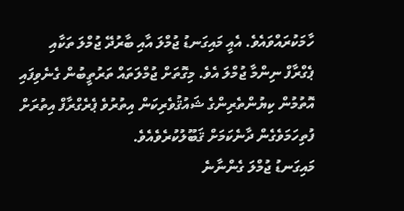ހާމަކުރައްވައެވެ. އެއީ މައިގަނޑު ޖުމްލަ އާއި ބާރުދޭ ޖުމްލަ ތަކާއި ޕެގްރާފް ނިންމާ ޖުމްލަ އެވެ. މިގޮތަށް ޖުމްލަތައް ތަރުތީބުން ގެނެވިފައި އޮތުމުން ކިޔުންތެރިންގެ ޝައުޤުވެރިކަން އިތުރުވެ ޕެރެގްރާފް އިތުރަށް ފުތިހަމަވެގެން ދާނެކަމަށް ޤަބޫލުކުރެވެއެވެ.
މައިގަނޑު ޖުމްލަ ގެންނާނެ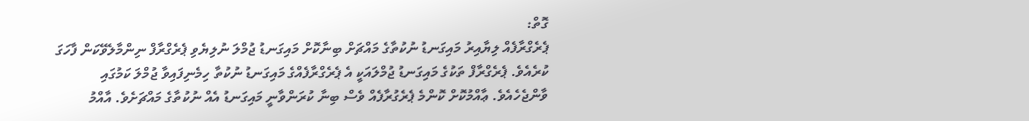ގޮތް:
ޕެރެގްރާފެއް ލިޔާއިރު މައިގަނޑު ނުކުތާގެ މައްޗަށް ބިނާކޮށް މައިގަނޑު ޖުމްލަ ނުލިޔެވި ޕެރެގްރާފް ނިންމާލެވޭކަން ފާހަގަ ކުރެއެވެ. ޕެރެގްރާފް ތަކުގެ މައިގަނޑު ޖުމްލައަކީ އެ ޕެރެގްރާފެއްގެ މައިގަނޑު ނުކުތާ ހިމެނިފައިވާ ޖުމްލަ ކަމުގައި ވާންޖެހެއެވެ. ޢާއްމުކޮށް ކޮންމެ ޕެރެގުރާފެއް ވެސް ބިނާ ކުރަންވާނީ މައިގަނޑު އެއް ނުކުތާގެ މައްޗަށެވެ. އާއްމު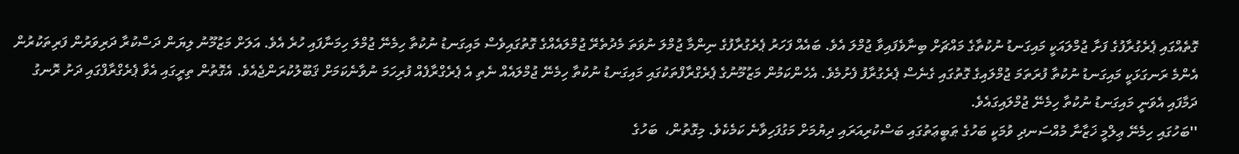ގޮތެއްގައި ޕެރެގުރާފުގެ ފަށާ ޖުމްލައަކީ މައިގަނޑު ނުކުތާގެ މައްޗަށް ބިނާވެފައިވާ ޖުމްލަ އެވެ. ބައެއް ފަހަރު ޕެރެގުރާފުގެ ނިންމާ ޖުމްލަ ނުވަތަ މެދުތެރޭ ޖުމްލައެއްގެ ގޮތުގައިވެސް މައިގަނޑު ނުކުތާ ހިމެނޭ ޖުމްލަ ހިމަނާފައި ހުރެ އެވެ. އަލަށް މަޒުމޫނު ލިޔަން ދަސްކުރާ ދަރިވަރުން ފަރިތަކުރުން އެންމެ ރަނގަޅަކީ މައިގަނޑު ނުކުތާ ފުރަތަމަ ޖުމްލައިގެ ގޮތުގައި ގެނެސް ޕެރެގުރާފު ފެށުމެވެ. އެހެންކަމުން މަޒުމޫނުގެ ޕެރެގްރާފްތަކުގައި މައިގަނޑު ނުކުތާ ހިމެނޭ ޖުމްލައެއް ނެތި އެ ޕެރެގްރާފެއް ފުރިހަމަ ނުވާނެކަމަށް ޤަބޫލުކުރަންޖެއެވެ. އެގޮތުން ތިރީގައި އެވާ ޕެރެގްރާފްގައި ދަށު ރޮނގު ދަމާފައި އެވަނީ މައިގަނޑު ނުކުތާ ހިމެނޭ ޖުމްލައިގައެވެ.
''ބަހުގައި ހިމެނޭ ޢިލްމީ ޚަޒާނާ މުއްސަނދި ވުމަކީ ބަހުގެ ޠަބީޢަތުގައި ބަސްކުރިއަރައި ދިޔުމަށް މަގުފަހިވާނެ ކަމެކެވެ. މިގޮތުން،  ބަހުގެ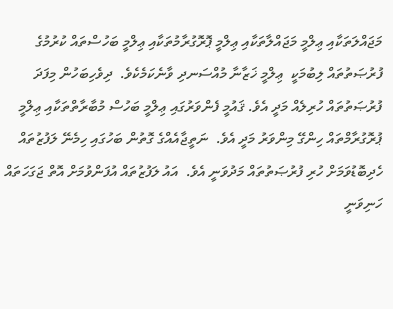މަޖައްލަތަކާއި ޢިލްމީ މަޖައްލާތަކާއި ޢިލްމީ ޕޮރޮގުރާމުތަކާއި ޢިލްމީ ބަހުސްތައް ކުރުމުގެ ފުރުޞަތުތައް ލިބުމަކީ  ޢިލްމީ ޚަޒާނާ މުއްސަނދި ވާނެކަމެކެވެ.  ދިވެހިބަހުން މިފަދަ ފުރުޞަތުތައް ހުރިލެއް މަދީ އެވެ. ޤައުމީ ފެންވަރުގައި ޢިލްމީ ބަހުސް މުބާރާތްތަކާއި ޢިލްމީ ޕުރޮގުރާމްތައް ހިންގޭ މިންވަރު މަދީ އެވެ.  ނަތީޖާއެއްގެ ގޮތުން ބަހުގައި ހިމެނޭ ލަފުޒުތައް ހެދިބޮޑުވަމަށް ހުރި ފުރުޞަތުތައް މަދުވަނީ އެވެ.  އައު ލަފުޒުތައް އުފަންވުމަށް އޮތް ޖަގަހަތައް ހަނިވަނީ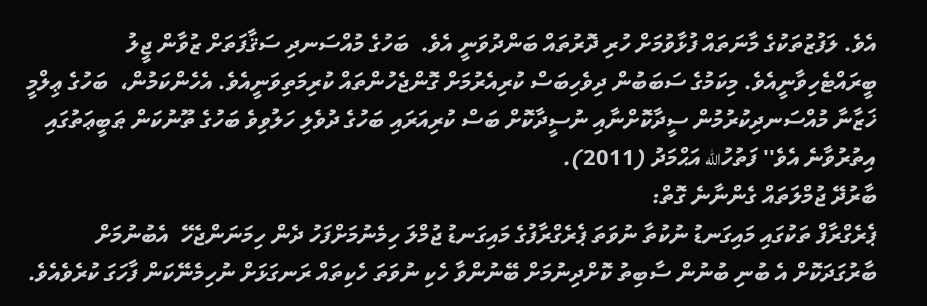އެވެ. ލަފުޒުތަކުގެ މާނަތައް ފުޅާވުމަށް ހުރި ދޮރުތައް ބަންދުވަނީ އެވެ.  ބަހުގެ މުއްސަނދި ސަޤާފަތަށް ޒުވާން ޖީލު ބީރައްޓެހިވާނީއެވެ. މިކަމުގެ ސަބަބުން ދިވެހިބަސް ކުރިއެރުމަށް ގޮންޖެހުންތައް ކުރިމަތިވަނީއެވެ. އެހެންކަމުން،  ބަހުގެ ޢިލްމީ ޚަޒާނާ މުއްސަނދިކުރުމުން ސީދާކޮށްނާއި ނުސީދާކޮށް ބަސް ކުރިއަރައި ބަހުގެ ދުވެލި ހަލުވިވެ ބަހުގެ ތޫނުކަން ޠަބީޢަތުގައި އިތުރުވާނެ އެވެ'' ފަތުހުالله އަޙްމަދު (2011).
ބާރުދޭ ޖުމްލަތައް ގެންނާނެ ގޮތް:
ޕެރެގްރާފް ތަކުގައި މައިގަނޑު ނުކުތާ ނުވަތަ ޕެރެގްރާފުގެ މައިގަނޑު ޖުމްލަ ހިމެނުމަށްފަހު ދެން ހިމަނަންޖެހޭ  އެބުނުމަށް ބާރުގަދަކޮށް އެ ބުނި ބުނުން ސާބިތު ކޮށްދިނުމަށް ބޭނުންވާ ހެކި ނުވަތަ ހެކިތައް ރަނގަޅަށް ނުހިމެނޭކަން ފާހަގަ ކުރެވެއެވެ.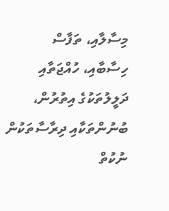މިސާލާއި، ތަފާސް ހިސާބާއި، ހުއްޖަތާއި ދަލީލުތަކުގެ އިތުރުން، ބުނުންތަކާއި ދިރާސާތަކުން ނުކުތް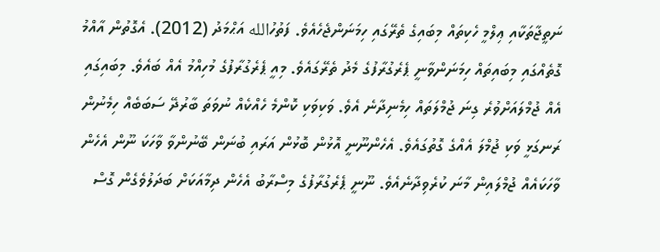ނަތީޖާތަކާއި ޢިލްމީ ހެކިތައް މިބައިގެ ތެރޭގައި ހިމަނަންޖެހެއެވެ. ފަތުހުالله އަޙްމަދު (2012). އެގޮތުން އާއްމު ގޮތެއްގައި މިބައިތައް ހިމަނަންވާނީ ޕެރެގުރާފުގެ މެދު ތެރޭގައެވެ. މިއީ ޕެރެގުރާފުގެ މުހިއްމު އެއް ބައެވެ. މިބައިގައި އެއް ޖުމްލައަށްވުރެ ގިނަ ޖުމްލަތައް ހިމެނިދާނެ އެވެ. ވަކިވަކި ކޮންމެ ހެއްކެއް ނުވަތަ ބާރުދޭ ސަބަބެއް ހިމެނުން ރަނގަޅީ ވަކި ޖުމްލަ އެއްގެ ގޮތުގައެވެ. އެހެންނޫނީ އޮޅުން ބޮޅުން އަރައި ބުނަން ބޭނުންވާ ވާހަކަ ނޫން އެހެން ވާހަކައެއް ޖުމްލައިން މާނަ ކުރެވިދާނެއެވެ. ނޫނީ ޕެރެގުރާފުގެ މިސްރާބު އެހެން ދިމާއަކަށް ބަދަލުވެގެން ގޮސް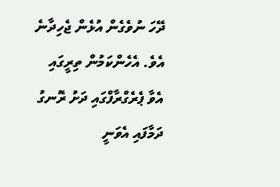ދޭހަ ނުވެގެން އުޅެން ޖެހިދާނެ އެވެ. އެހެންކަމުން ތިރީގައި އެވާ ޕެރެގްރާފްގައި ދަށު ރޮނގު ދަމާފައި އެވަނީ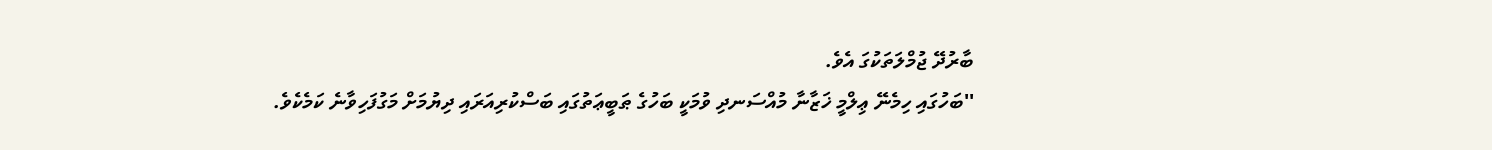ބާރުދޭ ޖުމްލަތަކުގަ އެވެ.
''ބަހުގައި ހިމެނޭ ޢިލްމީ ޚަޒާނާ މުއްސަނދި ވުމަކީ ބަހުގެ ޠަބީޢަތުގައި ބަސްކުރިއަރައި ދިޔުމަށް މަގުފަހިވާނެ ކަމެކެވެ.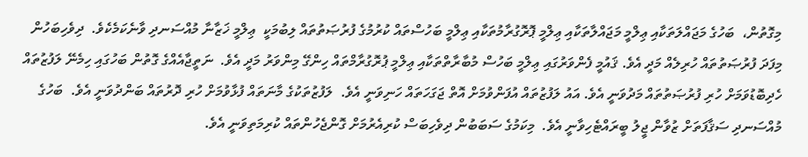މިގޮތުން،  ބަހުގެ މަޖައްލަތަކާއި ޢިލްމީ މަޖައްލާތަކާއި ޢިލްމީ ޕޮރޮގުރާމުތަކާއި ޢިލްމީ ބަހުސްތައް ކުރުމުގެ ފުރުޞަތުތައް ލިބުމަކީ  ޢިލްމީ ޚަޒާނާ މުއްސަނދި ވާނެކަމެކެވެ.  ދިވެހިބަހުން މިފަދަ ފުރުޞަތުތައް ހުރިލެއް މަދީ އެވެ. ޤައުމީ ފެންވަރުގައި ޢިލްމީ ބަހުސް މުބާރާތްތަކާއި ޢިލްމީ ޕުރޮގުރާމްތައް ހިންގޭ މިންވަރު މަދީ އެވެ.  ނަތީޖާއެއްގެ ގޮތުން ބަހުގައި ހިމެނޭ ލަފުޒުތައް ހެދިބޮޑުވަމަށް ހުރި ފުރުޞަތުތައް މަދުވަނީ އެވެ. އައު ލަފުޒުތައް އުފަންވުމަށް އޮތް ޖަގަހަތައް ހަނިވަނީ އެވެ.  ލަފުޒުތަކުގެ މާނަތައް ފުޅާވުމަށް ހުރި ދޮރުތައް ބަންދުވަނީ އެވެ.  ބަހުގެ މުއްސަނދި ސަޤާފަތަށް ޒުވާން ޖީލު ބީރައްޓެހިވާނީ އެވެ.  މިކަމުގެ ސަބަބުން ދިވެހިބަސް ކުރިއެރުމަށް ގޮންޖެހުންތައް ކުރިމަތިވަނީ އެވެ.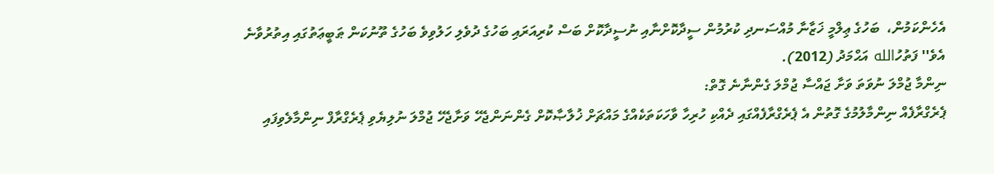އެހެންކަމުން،  ބަހުގެ ޢިލްމީ ޚަޒާނާ މުއްސަނދި ކުރުމުން ސީދާކޮށްނާއި ނުސީދާކޮށް ބަސް ކުރިއަރައި ބަހުގެ ދުވެލި ހަލުވިވެ ބަހުގެ ތޫނުކަން ޠަބީޢަތުގައި އިތުރުވާނެ އެވެ'' ފަތުހުالله އަޙްމަދު (2012).
ނިންމާ ޖުމްލަ ނުވަތަ ވަށާ ޖައްސާ ޖުމްލަ ގެންނާނެ ގޮތް:
ޕެރެގްރާފެއް ނިންމާލުމުގެ ގޮތުން އެ ޕެރެގްރާފެއްގައި ދެއްކި ހުރިހާ ވާހަކަތަކެއްގެ މައްޗަށް ޚުލާޞާކޮށް ގެންނަންޖެހޭ ވަށާޖެހޭ ޖުމްލަ ނުލިޔެވި ޕެރެގްރާފް ނިންމާލެވިފައި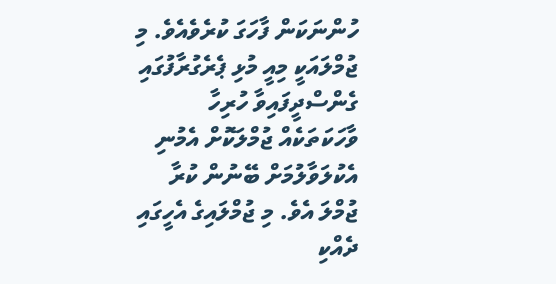ހުންނަކަން ފާހަގަ ކުރެވެއެވެ. މި ޖުމްލައަކީ މިއީ މުޅި ޕެރެގުރާފުގައި ގެންސްދީފައިވާ ހުރިހާ ވާހަކަތަކެއް ޖުމްލަކޮށް އެމުނި އެކުލަވާލުމަށް ބޭނުން ކުރާ ޖުމްލަ އެވެ. މި ޖުމްލައިގެ އެހީގައި ދެއްކި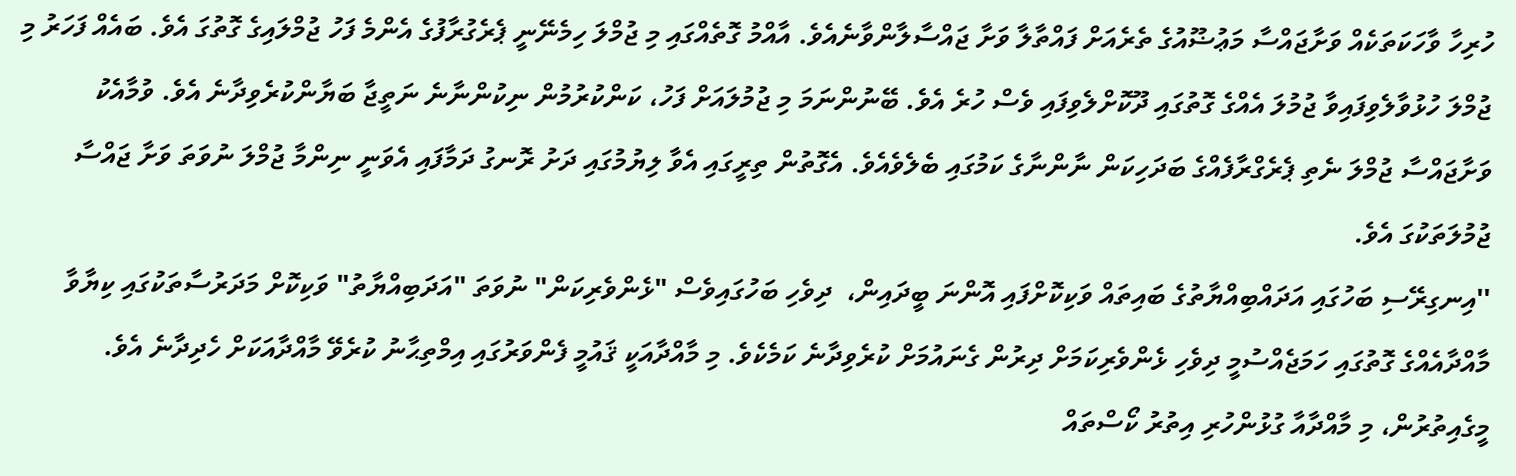ހުރިހާ ވާހަކަތަކެއް ވަށާޖައްސާ މަޢުޟޫއުގެ ތެރެއަށް ފައްތާލާ ވަށާ ޖައްސާލާންވާނެއެވެ. އާއްމު ގޮތެއްގައި މި ޖުމްލަ ހިމެނޭނީ ޕެރެގުރާފުގެ އެންމެ ފަހު ޖުމްލައިގެ ގޮތުގަ އެވެ. ބައެއް ފަހަރު މި ޖުމްލަ ހުޅުވާލެވިފައިވާ ޖުމުލަ އެއްގެ ގޮތުގައި ދޫކޮށްލެވިފައި ވެސް ހުރެ އެވެ. ބޭނުންނަމަ މި ޖުމުލައަށް ފަހު، ކަންކުރުމުން ނިކުންނާނެ ނަތީޖާ ބަޔާންކުރެވިދާނެ އެވެ. ވުމާއެކު ވަށާޖައްސާ ޖުމްލަ ނެތި ޕެރެގްރާފެއްގެ ބަދަހިކަން ނާންނާގެ ކަމުގައި ބެލެވެއެވެ. އެގޮތުން ތިރީގައި އެވާ ލިޔުމުގައި ދަށު ރޮނގު ދަމާފައި އެވަނީ ނިންމާ ޖުމްލަ ނުވަތަ ވަށާ ޖައްސާ ޖުމުލަތަކުގަ އެވެ.
''އިނގިރޭސި ބަހުގައި އަދައްބިއްޔާތުގެ ބައިތައް ވަކިކޮށްފައި އޮންނަ ބީދައިން،  ދިވެހި ބަހުގައިވެސް "ޅެންވެރިކަން" ނުވަތަ "އަދަބިއްޔާތު" ވަކިކޮށް މަދަރުސާތަކުގައި ކިޔާވާ މާއްދާއެއްގެ ގޮތުގައި ހަމަޖެއްސުމީ ދިވެހި ޅެންވެރިކަމަށް ދިރުން ގެނައުމަށް ކުރެވިދާނެ ކަމެކެވެ. މި މާއްދާއަކީ ޤައުމީ ފެންވަރުގައި އިމްތިޙާނު ކުރެވޭ މާއްދާއަކަށް ހެދިދާނެ އެވެ. މީގެއިތުރުން، މި މާއްދާއާ ގުޅުންހުރި އިތުރު ކޯސްތައް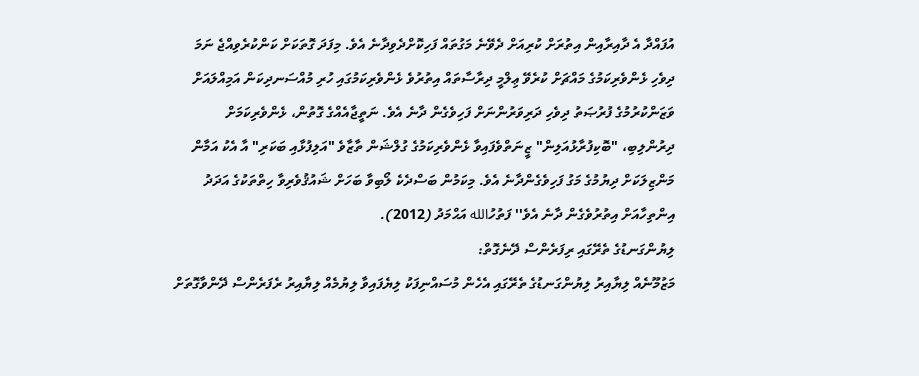އުފައްދާ އެ ދާއިރާއިން އިތުރަށް ކުރިއަށް ދެވޭނެ މަގުތައް ފަހިކޮށްދެވިދާނެ އެވެ. މިފަދަ ގޮތަކަށް ކަންކުރެވިއްޖެ ނަމަ ދިވެހި ޅެންވެރިކަމުގެ މައްޗަށް ކުރެވޭ ޢިލްމީ ދިރާސާތައް އިތުރުވެ ޅެންވެރިކަމުގައި ހުރި މުއްސަނދިކަން އަމިއްލައަށް ވަޒަންކުރުމުގެ ފުރުޞަތު ދިވެހި ދަރިވަރުންނަށް ފަހިވެގެން ދާނެ އެވެ. ނަތީޖާއެއްގެ ގޮތުން، ޅެންވެރިކަމަށް ދިރުންލިބި، "ބޮކިފުރާޅުއަލިން" ޒީނަތްވެފައިވާ ޅެންވެރިކަމުގެ ގުލްޝަން ތާޒާވެ "އަލިފުޅާއި ބަކަރި" އާ އެކު އަމާން މަންޒިލަކަށް ދިޔުމުގެ މަގު ފަހިވެގެންދާނެ އެވެ. މިކަމުން ބަސްދެކެ ލޯބިވާ ބަހަށް ޝައުޤުވެރިވާ ހިތްތަކުގެ އަދަދު އިންތިހާއަށް އިތުރުވެގެން ދާނެ އެވެ'' ފަތުހުالله އަޙްމަދު (2012).
ލިޔުންގަނޑުގެ ތެރޭގައި ރިފަރެންސް ދޭނެގޮތް:
މަޒުމޫނެއް ލިޔާއިރު ލިޔުންގަނޑުގެ ތެރޭގައި އެހެން މުސައްނިފަކު ލިޔެފައިވާ ލިޔުމެއް ލިޔާއިރު ރެފަރެންސް ދޭންވާގޮތަށް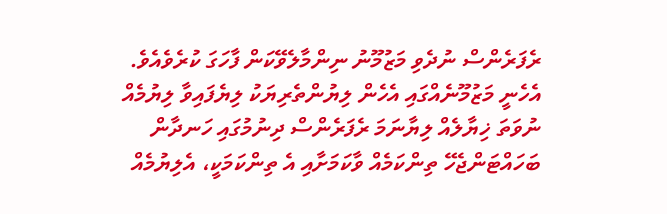ރެފަރެންސް ނުދެވި މަޒުމޫނު ނިންމާލެވޭކަން ފާހަގަ ކުރެވެއެވެ. އެހެނީ މަޒުމޫނެއްގައި އެހެން ލިޔުންތެރިޔަކު ލިޔެފައިވާ ލިޔުމެއް ނުވަތަ ޚިޔާލެއް ލިޔާނަމަ ރެފަރެންސް ދިނުމުގައި ހަނދާން ބަހައްޓަންޖެހޭ ތިންކަމެއް ވާކަމަށާއި އެ ތިންކަމަކީ، އެލިޔުމެއް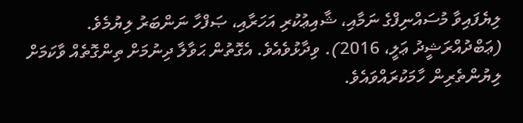ލިޔެފައިވާ މުސައްނިފްގެ ނަމާއި، ޝާއިޢުކުރި އަހަރާއި، ޞަފްހާ ނަންބަރު ލިޔުމެވެ. (ޢަބްދުއްރަޝީދު ޢަލީ، 2016). ވިދާޅުވެއެވެ. އެގޮތުން ޙަވާލާ ދިނުމަށް ތިންގޮތެއް ވާކަމަށް ލިޔުންތެރިން ހާމަކުރައްވައެވެ.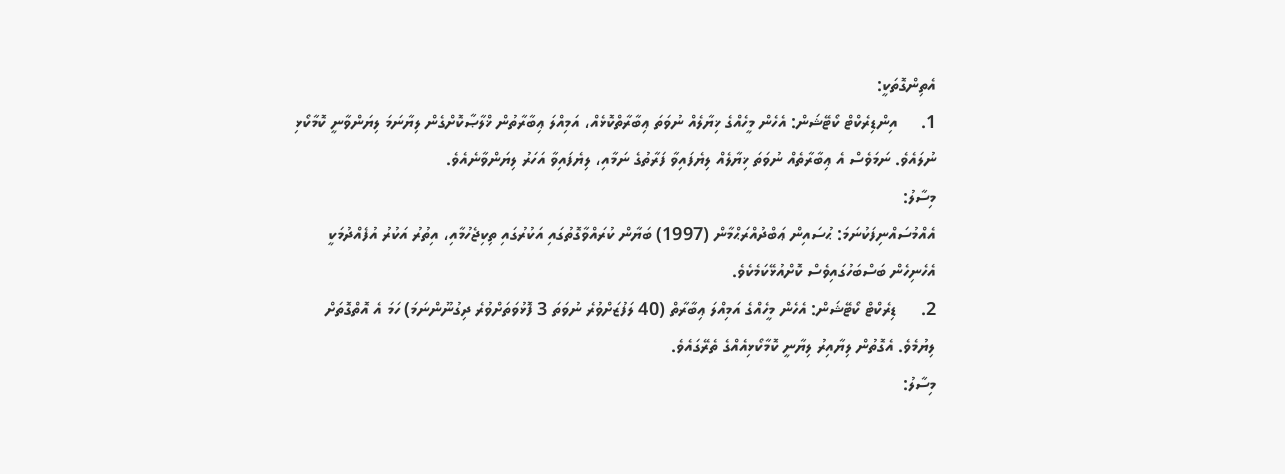އެތިންގޮތަކީ:
1.     އިންޑިރެކްޓް ކޯޓޭޝަން: އެހެން މީހެއްގެ ޚިޔާލެއް ނުވަތަ ޢިބާރާތްކޮޅެއް، އަމިއްލަ ޢިބާރާތުން ޚްލާޞާކޮށްގެން ލިޔާނަމަ ލިޔަންވާނީ ކޮމާކޯޅި ނުލައެވެ. ނަމަވެސް އެ ޢިބާރާތެއް ނުވަތަ ޚިޔާލެއް ލިޔެފައިވާ ފަރާތުގެ ނަމާއި، ލިޔެފައިވާ އަހަރު ލިޔަންވާނެއެވެ.
މިސާލު:
އެއްމުސައްނިފަކުނަމަ: ޙުސައިން ޢަބްދުއްރަޙްމާން (1997) ބަޔާން ކުރައްވާގޮތުގައި އަކުރުގައި ތިކިޖެހުމާއި، އިތުރު އަކުރު އުފެއްދުމަކީ އެހެނިހެން ބަސްބަހުގައިވެސް ކޮށްއުޅޭކަމެކެވެ.
2.     ޑިރެކްޓް ކޯޓޭޝަން: އެހެން މީހެއްގެ އަމިއްލަ ޢިބާރާތް (40 ލަފުޒަށްވުރެ ނުވަތަ 3 ފޮޅުވަތަށްވުރެ ދިގުނޫންނަމަ) ހަމަ އެ އޮތްގޮތަށް ލިޔުމެވެ. އެގޮތުން ލިޔާއިރު ލިޔާނީ ކޮމާކޯޅިއެއްގެ ތެރޭގައެވެ.
މިސާލު: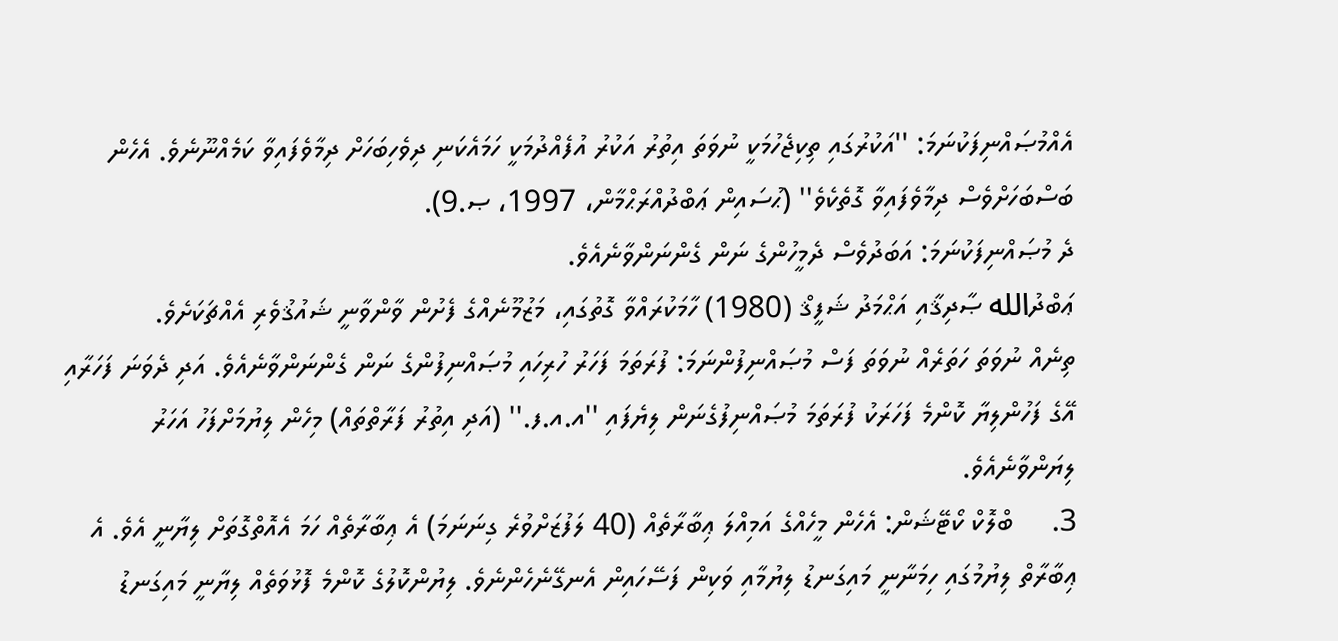އެއްމުޞައްނިފަކުނަމަ: ''އަކުރުގައި ތިކިޖެހުމަކީ ނުވަތަ އިތުރު އަކުރު އުފެއްދުމަކީ ހަމައެކަނި ދިވެހިބަހަށް ދިމާވެފައިވާ ކަމެއްނޫނެވެ. އެހެން ބަސްބަހަށްވެސް ދިމާވެފައިވާ ގޮތެކެވެ'' (ޙުސައިން ޢަބްދުއްރަޙްމާން، 1997، ޞ.9).
ދެ މުޞައްނިފަކުނަމަ: އަބަދުވެސް ދެމީހުންގެ ނަން ގެންނަންވާނެއެވެ.
ޢަބްދުالله ޞާދިޤާއި އަޙްމަދު ޝަފީޤް (1980) ހާމަކުރައްވާ ގޮތުގައި، މަޒުމޫނެއްގެ ފެށުން ވާންވާނީ ޝައުޤުވެރި އެއްޗަކަށެވެ.
ތިނެއް ނުވަތަ ހަތަރެއް ނުވަތަ ފަސް މުޞައްނިފުންނަމަ: ފުރަތަމަ ފަހަރު ހުރިހައި މުޞައްނިފުންގެ ނަން ގެންނަންވާނެއެވެ. އަދި ދެވަނަ ފަހަރާއި އޭގެ ފަހުންލިޔާ ކޮންމެ ފަހަރަކު ފުރަތަމަ މުޞައްނިފުގެނަން ލިޔެފައި ''އ.އ.ފ.'' (އަދި އިތުރު ފަރާތްތައް) މިހެން ލިޔުމަށްފަހު އަހަރު ލިޔަންވާނެއެވެ.
3.     ބްލޮކް ކޯޓޭޝަން: އެހެން މީހެއްގެ އަމިއްލަ ޢިބާރާތެއް (40 ލަފުޒަށްވުރެ ގިނަނަމަ) އެ ޢިބާރާތެއް ހަމަ އެއޮތްގޮތަށް ލިޔާނީ އެވެ. އެ ޢިބާރާތް ލިޔުމުގައި ހިމަނާނީ މައިގަނޑު ލިޔުމާއި ވަކިން ފަސޭހައިން އެނގޭނެހެންނެވެ. ލިޔުންކޮލުގެ ކޮންމެ ފޮޅުވަތެއް ލިޔާނީ މައިގަނޑު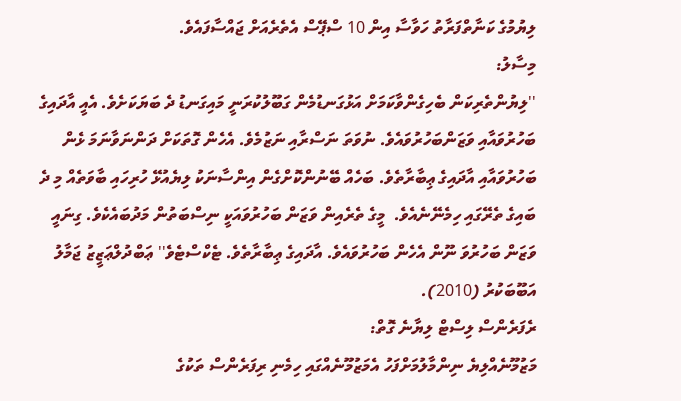ލިޔުމުގެ ކަނާތްފަރާތު ހަވާސާ އިން 10 ސްޕޭސް އެތެރެއަށް ޖައްސާފައެވެ.
މިސާލު:
''ލިޔުންތެރިކަން ބެހިގެންވާކަމަށް އަޅުގަނޑުމެން ގަބޫލުކުރަނީ މައިގަނޑު ދެ ބަޔަކަށެވެ. އެއީ އާދައިގެ ބަހުރުވައާއި ވަޒަންބަހުރުވައެވެ. ނުވަތަ ނަސްރާއި ނަޒުމެވެ. އެހެން ގޮތަކަށް ދަންނަވާނަމަ ޅެން ބަހުރުވައާއި އާދައިގެ ޢިބާރާތެވެ. ބަހެއް ބޭނުންކޮށްގެން އިންސާނަކު ލިޔެއުޅޭ ހުރިހައި ބާވަތެއް މި ދެ ބައިގެ ތެރޭގައި ހިމެނޭނެއެވެ.  މީގެ ތެރެއިން ވަޒަން ބަހުރުވައަކީ ނިސްބަތުން މަދުބައެކެވެ. ގިނައީ ވަޒަން ބަހުރުވަ ނޫން އެހެން ބަހުރުވައެވެ. އާދައިގެ ޢިބާރާތެވެ. ޓެކްސްޓެވެ'' ޢަބްދުލްޢަޒީޒު ޖަމާލު އަބޫބަކުރު (2010).
ރެފަރެންސް ލިސްޓް ލިޔާނެ ގޮތް:
މަޒުމޫނެއްލިޔެ ނިންމާލުމަށްފަހު އެމަޒުމޫނެއްގައި ހިމެނި ރިފަރެންސް ތަކުގެ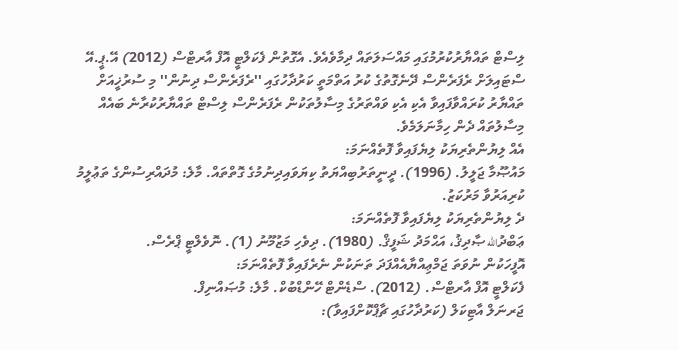ލިސްޓް ތައްޔާރުކުރުމުގައި މައްސަލަތައް ދިމާވެއެވެ. އެގޮތުން ފެކަލްޓީ އޮފް އާރޓްސް (2012) އޭ.ޕީ.އޭ ސްޓައިލަށް ރެފަރެންސް ދޭނެގޮތުގެ ކުރު އަތްމަތީ ކަރުދާހުގައި ''ރެފަރެންސް ދިނުން'' މި ސުރުޚީއަށް ތައްޔާރު ކުރައްވާފައިވާ އެކި އެކި ވައްތަރުގެ މިސާލުތަކުން ރެފަރެންސް ލިސްޓް ތައްޔާރުކުރާނެ ބައެއް މިސާލުތައް ދެން ހިމާނަލަމެވެ.
އެއް ލިޔުންތެރިޔަކު ލިޔެފައިވާ ފޮތެއްނަމަ:
މައުޞޫމާ ޖަލީލު. (1996). ދީނީތަރުބިއްޔަތު ކިޔަވައިދިނުމުގެ ގޮތްތައް. މާލެ: މުދައްރިސުންގެ ތަޢުލީމު ކުރިއަރުވާ މަރުކަޒު.
ދެ ލިޔުންތެރިޔަކު ލިޔެފައިވާ ފޮތެއްނަމަ:
ޢަބްދުالله ޞާދިޤު، އަޙްމަދު ޝަފީޤް. (1980). ދިވެހި މަޒުމޫނު (1). ނޮވެލްޓީ ޕްރެސް.
އޮފީހަކުން ނުވަތަ ޖަމްޢިއްޔާއެއްފަދަ ތަނަކުން ނެރެފައިވާ ފޮތެއްނަމަ:
ފެކަލްޓީ އޮފް އާރޓްސް. (2012). ސްޑެންޓް ހޭންޑްބުކް. މާލެ: މުޞައްނިފް.
ޖަރނަލް އާޓިކަލް (ކަރުދާހުގައި ޗާޕްކޮށްފައިވާ):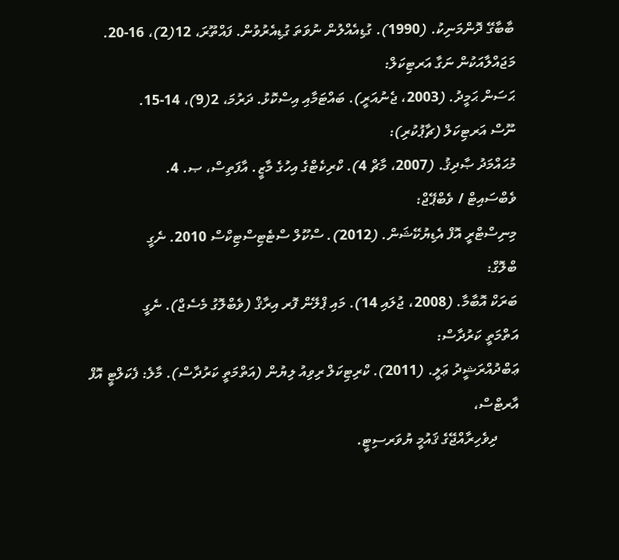ބާބާގޭ ދޮންމަނިކު. (1990). ގުޑިއެއްލުން ނުވަތަ ގުޑިއެރުވުން. ފައްތޫރަ، 12(2)، 16-20.
މަޖައްލާއަކުން ނަގާ އަރޓިކަލް:
ޙަސަން ޙަމީދު. (2003، ޖެނުއަރީ). ބައްޓަމާއި އިސްކޮޅު. ދަރުމަ، 2(9)، 14-15.
ނޫސް އަރޓިކަލް (ޗާޕުކުރި):
މުޙައްމަދު ޞާދިޤު. (2007، މާޗް 4). ކްރިކެޓްގެ އިހުގެ މާޒީ. އާފަތިސް، ޞ. 4.
ވެބްސައިޓް / ވެބްޕޭޖް:
މިނިސްޓްރީ އޮފް އެޑިޔުކޭޝަން. (2012). ސްކޫލް ސްޓެޓިސްޓިކްސް 2010. ނެގީ
ބްލޮގް:
ބަރަކް އޮބާމާ. (2008، ޖުލައި 14). މައި ޕްލޭން ފޮރ އިރާޤް (ވެބްލޮގު މެސެޖް). ނެގީ
އަތްމަތީ ކަރުދާސް:
ޢަބްދުއްރަޝީދު ޢަލީ. (2011). ކްރިޓިކަލް ރިވިއު ލިޔުން (އަތްމަތީ ކަރުދާސް). މާލެ: ފެކަލްޓީ އޮފް އާރޓްސް،
      ދިވެހިރާއްޖޭގެ ޤައުމީ ޔުވަރސިޓީ.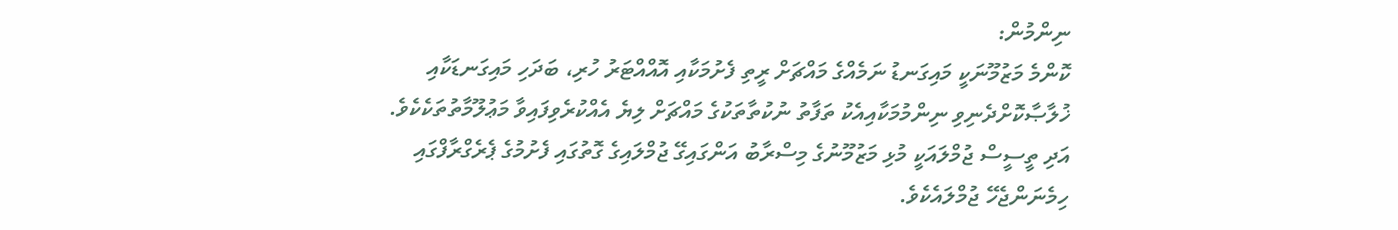ނިންމުން:
ކޮންމެ މަޒުމޫނަކީ މައިގަނޑު ނަމެއްގެ މައްޗަށް ރީތި ފެށުމަކާއި އޮއްއްޓަރު ހުރި، ބަދަހި މައިގަނޑަކާއި ޚުލާޞާކޮށްދެނިވި ނިންމުމަކާއިއެކު ތަފާތު ނުކުތާތަކުގެ މައްޗަށް ލިޔެ އެއްކުރެވިފައިވާ މަޢުލޫމާތުތަކެކެވެ. އަދި ތީސީސް ޖުމްލައަކީ މުޅި މަޒުމޫނުގެ މިސްރާބު އަންގައިގޭ ޖުމްލައިގެ ގޮތުގައި ފެށުމުގެ ޕެރެގްރާފްގައި ހިމެނަންޖެހޭ ޖުމްލައެކެވެ.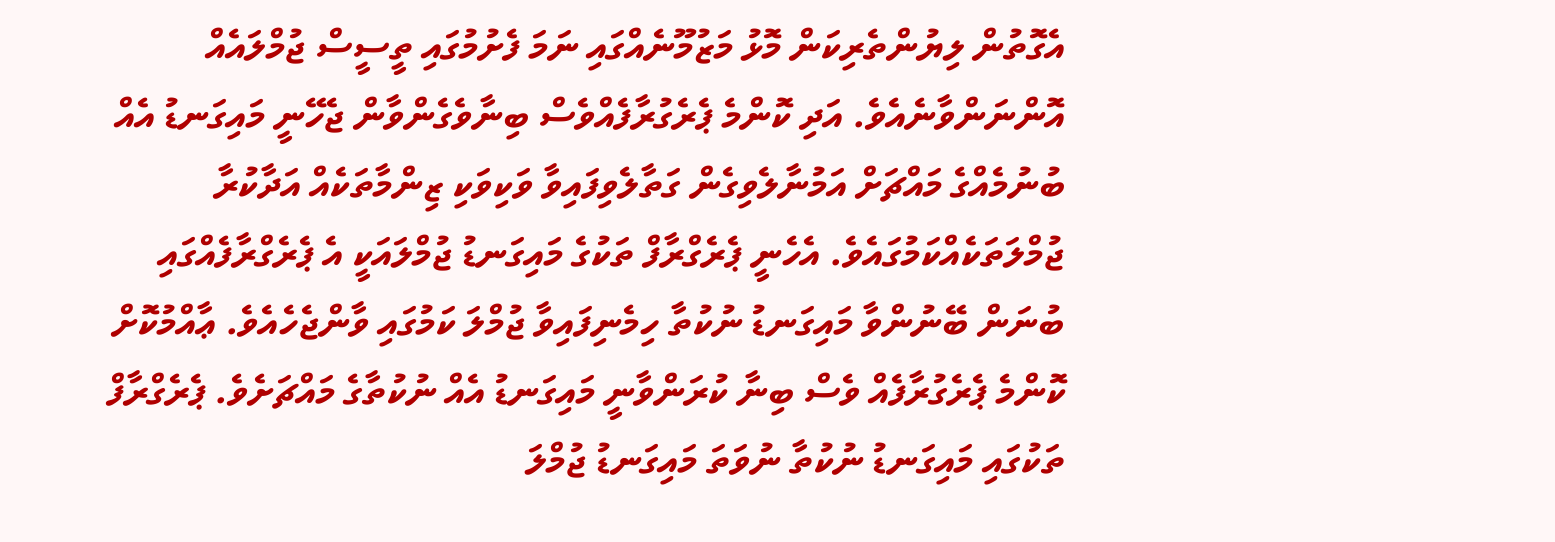އެގޮތުން ލިޔުންތެރިކަން މޮޅު މަޒުމޫނެއްގައި ނަމަ ފެށުމުގައި ތީސީސް ޖުމްލައެއް އޮންނަންވާނެއެވެ. އަދި ކޮންމެ ޕެރެގުރާފެއްވެސް ބިނާވެގެންވާން ޖެހޭނީ މައިގަނޑު އެއް ބުނުމެއްގެ މައްޗަށް އަމުނާލެވިގެން ގަތާލެވިފައިވާ ވަކިވަކި ޒިންމާތަކެއް އަދާކުރާ ޖުމްލަތަކެއްކަމުގައެވެ. އެހެނީ ޕެރެގްރާފް ތަކުގެ މައިގަނޑު ޖުމްލައަކީ އެ ޕެރެގްރާފެއްގައި ބުނަން ބޭނުންވާ މައިގަނޑު ނުކުތާ ހިމެނިފައިވާ ޖުމްލަ ކަމުގައި ވާންޖެހެއެވެ. ޢާއްމުކޮށް ކޮންމެ ޕެރެގުރާފެއް ވެސް ބިނާ ކުރަންވާނީ މައިގަނޑު އެއް ނުކުތާގެ މައްޗަށެވެ. ޕެރެގްރާފް ތަކުގައި މައިގަނޑު ނުކުތާ ނުވަތަ މައިގަނޑު ޖުމްލަ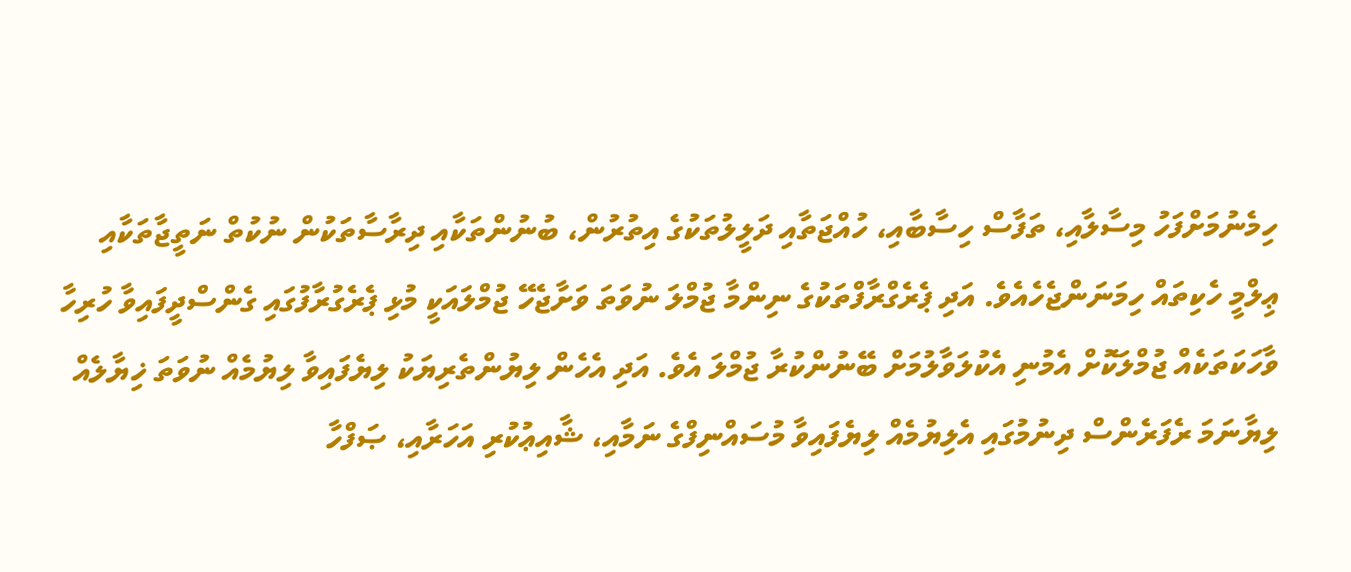ހިމެނުމަށްފަހު މިސާލާއި، ތަފާސް ހިސާބާއި، ހުއްޖަތާއި ދަލީލުތަކުގެ އިތުރުން، ބުނުންތަކާއި ދިރާސާތަކުން ނުކުތް ނަތީޖާތަކާއި ޢިލްމީ ހެކިތައް ހިމަނަންޖެހެއެވެ. އަދި ޕެރެގްރާފްތަކުގެ ނިންމާ ޖުމްލަ ނުވަތަ ވަށާޖެހޭ ޖުމްލައަކީ މުޅި ޕެރެގުރާފުގައި ގެންސްދީފައިވާ ހުރިހާ ވާހަކަތަކެއް ޖުމްލަކޮށް އެމުނި އެކުލަވާލުމަށް ބޭނުންކުރާ ޖުމްލަ އެވެ. އަދި އެހެން ލިޔުންތެރިޔަކު ލިޔެފައިވާ ލިޔުމެއް ނުވަތަ ޚިޔާލެއް ލިޔާނަމަ ރެފަރެންސް ދިނުމުގައި އެލިޔުމެއް ލިޔެފައިވާ މުސައްނިފްގެ ނަމާއި، ޝާއިޢުކުރި އަހަރާއި، ޞަފްހާ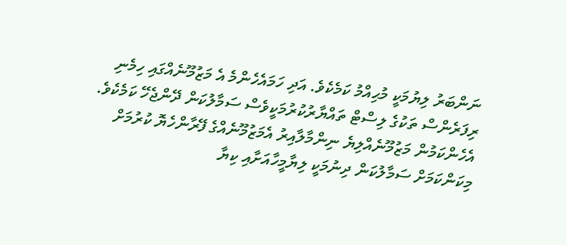ނަންބަރު ލިޔުމަކީ މުޙިއްމު ކަމެކެވެ. އަދި ހަމައެހެންމެ އެ މަޒުމޫނެއްގައި ހިމެނި ރިފަރެންސް ތަކުގެ ލިސްޓް ތައްޔާރުކުރުމަކީވެސް ސަމާލުކަން ދޭންޖެހޭ ކަމެކެވެ. އެހެންކަމުން މަޒުމޫނެއްލިޔެ ނިންމާލާއިރު އެމަޒުމޫނެއްގެ ފޭރާންހެޔޮ ކުރުމަށް މިކަންކަމަށް ސަމާލުކަން ދިނުމަކީ ލިޔާމީހާއަށާއި ކިޔާ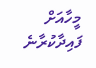މީހާއަށް ފައިދާކުރާނެ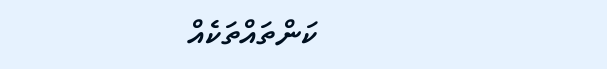ކަންތައްތަކެއް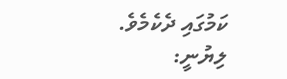ކަމުގައި ދެކެމެވެ.
ލިޔުނީ: